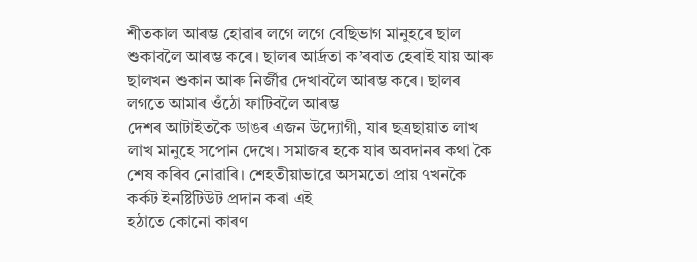শীতকাল আৰম্ভ হোৱাৰ লগে লগে বেছিভাগ মানুহৰে ছাল শুকাবলৈ আৰম্ভ কৰে। ছালৰ আৰ্দ্ৰতা ক’ৰবাত হেৰাই যায় আৰু ছালখন শুকান আৰু নিৰ্জীৱ দেখাবলৈ আৰম্ভ কৰে। ছালৰ লগতে আমাৰ ওঁঠো ফাটিবলৈ আৰম্ভ
দেশৰ আটাইতকৈ ডাঙৰ এজন উদ্যোগী, যাৰ ছত্ৰছায়াত লাখ লাখ মানুহে সপোন দেখে। সমাজৰ হকে যাৰ অবদানৰ কথা কৈ শেষ কৰিব নোৱাৰি। শেহতীয়াভাৱে অসমতো প্ৰায় ৭খনকৈ কৰ্কট ইনষ্টিটিউট প্ৰদান কৰা এই
হঠাতে কোনো কাৰণ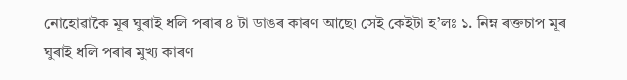নোহোৱাকৈ মূৰ ঘুৰাই ধলি পৰাৰ ৪ টা ডাঙৰ কাৰণ আছে৷ সেই কেইটা হ’লঃ ১. নিম্ন ৰক্তচাপ মূৰ ঘুৰাই ধলি পৰাৰ মুখ্য কাৰণ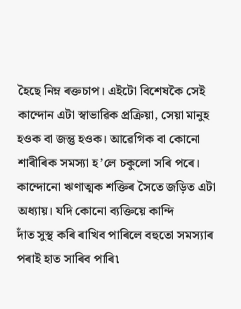হৈছে নিম্ন ৰক্তচাপ। এইটো বিশেষকৈ সেই
কান্দোন এটা স্বাভাৱিক প্ৰক্ৰিয়া, সেয়া মানুহ হওক বা জন্তু হওক। আৱেগিক বা কোনো শাৰীৰিক সমস্যা হ’লে চকুলো সৰি পৰে। কান্দোনো ঋণাত্মক শক্তিৰ সৈতে জড়িত এটা অধ্যায়। যদি কোনো ব্যক্তিয়ে কান্দি
দাঁত সুস্থ কৰি ৰাখিব পাৰিলে বহুতো সমস্যাৰ পৰাই হাত সাৰিব পাৰি৷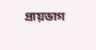প্রায়ভাগ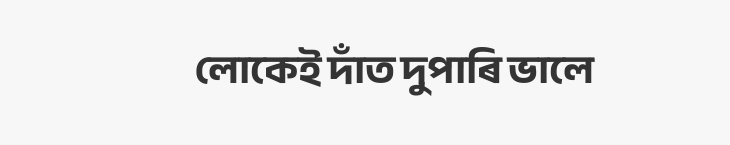লোকেই দাঁত দুপাৰি ভালে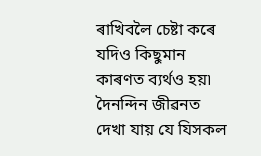ৰাখিবলৈ চেষ্টা কৰে যদিও কিছুমান কাৰণত ব্যর্থও হয়৷ দৈনন্দিন জীৱনত দেখা যায় যে যিসকল